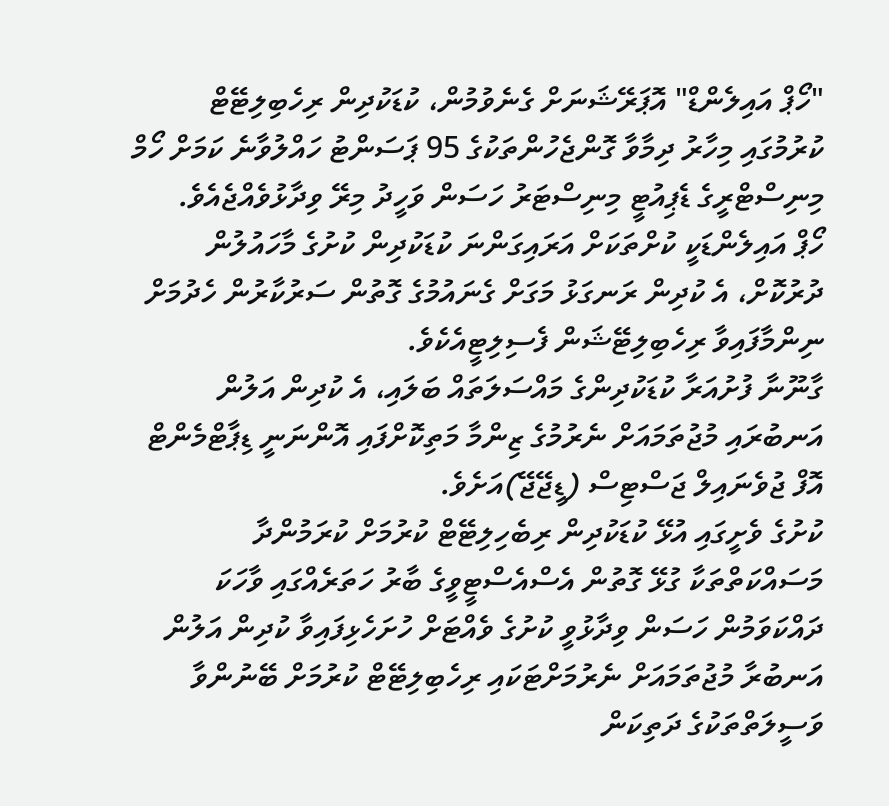"ހޯޕް އައިލެންޑް" އޮޕަރޭޝަނަށް ގެނެވުމުން، ކުޑަކުދިން ރިހެބިލިޓޭޓް ކުރުމުގައި މިހާރު ދިމާވާ ގޮންޖެހުންތަކުގެ 95 ޕަސަންޓު ހައްލުވާނެ ކަމަށް ހޯމް މިނިސްޓްރީގެ ޑެޕިއުޓީ މިނިސްޓަރު ހަސަން ވަހީދު މިރޭ ވިދާޅުވެއްޖެއެވެ.
ހޯޕް އައިލެންޑަކީ ކުށްތަކަށް އަރައިގަންނަ ކުޑަކުދިން ކުށުގެ މާހައުލުން ދުރުކޮށް، އެ ކުދިން ރަނގަޅު މަގަށް ގެނައުމުގެ ގޮތުން ސަރުކާރުން ހެދުމަށް ނިންމާފައިވާ ރިހެބިލިޓޭޝަން ފެސިލިޓީއެކެވެ.
ގާނޫނާ ފުށުއަރާ ކުޑަކުދިންގެ މައްސަލަތައް ބަލައި، އެ ކުދިން އަލުން އަނބުރައި މުޖުތަމައަށް ނެރުމުގެ ޒިންމާ މަތިކޮށްފައި އޮންނަނީ ޑިޕާޓްމެންޓް އޮފް ޖުވެނައިލް ޖަސްޓިސް (ޑީޖޭޖޭ)އަށެވެ.
ކުށުގެ ވެށީގައި އުޅޭ ކުޑަކުދިން ރިބެހިލިޓޭޓް ކުރުމަށް ކުރަމުންދާ މަސައްކަތްތަކާ ގުޅޭ ގޮތުން އެސްއެސްޓީވީގެ ބާރު ހަތަރެއްގައި ވާހަކަ ދައްކަވަމުން ހަސަން ވިދާޅުވީ ކުށުގެ ވެއްޓަށް ހުށަހެޅިފައިވާ ކުދިން އަލުން އަނބުރާ މުޖުތަމައަށް ނެރުމަށްޓަކައި ރިހެބިލިޓޭޓް ކުރުމަށް ބޭނުންވާ ވަސީލަތްތަކުގެ ދަތިކަން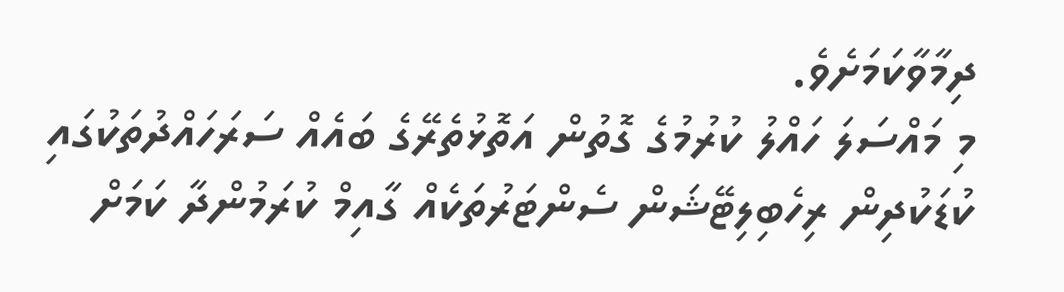ދިމާވާކަމަށެވެ.
މި މައްސަލަ ހައްލު ކުރުމުގެ ގޮތުން އަތޮޅުތެރޭގެ ބައެއް ސަރަހައްދުތަކުގައި ކުޑަކުދިން ރިހެބިލިޓޭޝަން ސެންޓަރުތަކެއް ގާއިމް ކުރަމުންދާ ކަމަށް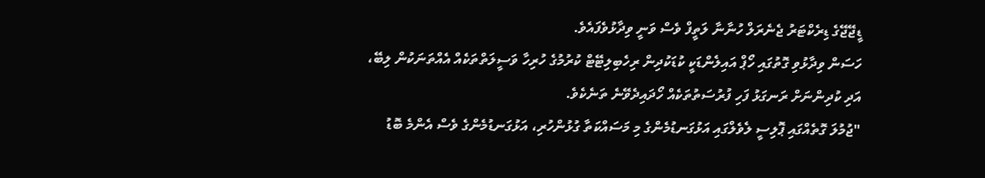ޑީޖޭޖޭގެ ޑިރެކްޓަރު ޖެނެރަލް ހުނާނާ ލަތީފް ވެސް ވަނީ ވިދާޅުވެފައެވެ.
ހަސަން ވިދާޅުވި ގޮތުގައި ހޯޕް އައިލެންޑަކީ ކުޑަކުދިން ރިހެބިލިޓޭޓް ކުރުމުގެ ހުރިހާ ވަސީލަތްތަކެއް އެއްތަނަކުން ލިބޭ، އަދި ކުދިންނަށް ރަނގަޅު ފަހި ފުރުސަތުތަކެއް ހޯދައިދެވޭނެ ތަނެކެވެ.
"ޖުމުލަ ގޮތެއްގައި ޕޮލިސީ ލެވެލްގައި އަޅުގަނޑުމެންގެ މި މަސައްކަތާ ގުޅުންހުރި، އަޅުގަނޑުމެންގެ ވެސް އެންމެ ބޮޑު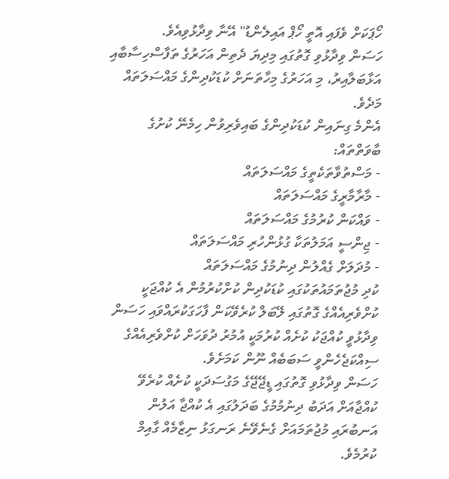ހޯޕަކަށް ވެފައި އޮތީ ހޯޕް އައިލެންޑު" އޭނާ ވިދާޅުވިއެވެ.
ހަސަން ވިދާޅުވި ގޮތުގައި މިދިޔަ ދެތިން އަހަރުގެ ތަފާސްހިސާބާއި އަޅާބަލާއިރު، މި އަހަރުގެ މިހާތަނަށް ކުޑަކުދިންގެ މައްސަލަތައް މަދެވެ.
އެންމެ ގިނައިން ކުޑަކުދިންގެ ބައިވެރިވުން ހިމެނޭ ކުށުގެ ބާވަތްތައް:
- މަސްތުވާތަކެތީގެ މައްސަލަތައް
- މާރާމާރީގެ މައްސަލަތައް
- ވައްކަން ކުރުމުގެ މައްސަލަތައް
- ޖިންސީ އަމަލުތަކާ ގުޅުންހުރި މައްސަލަތައް
- މުދަލަށް ގެއްލުން ދިނުމުގެ މައްސަލަތައް
ކުދި މުޖުތަމައުތަކުގައި ކުޑަކުދިން ކުށްކުރުމުން އެ ކުއްޖަކީ ކުށްވެރިއެއްގެ ގޮތުގައި ލޭބަލް ކުރެވޭކަން ފާހަގަކުރައްވައި ހަސަން ވިދާޅުވީ ކުއްޖަކު ކުށެއް ކުރުމަކީ އުމުރު ދުވަހަށް ކުށްވެރިއެއްގެ ސިއްކަޖެހެންވީ ސަބަބެއް ނޫން ކަމަށެވެ.
ހަސަން ވިދާޅުވި ގޮތުގައި ޑީޖޭޖޭގެ މަގުސަދަކީ ކުށެއް ކުރެވޭ ކުއްޖާއަށް އަދަބު ދިނުމުމުގެ ބަދަލުގައި އެ ކުއްޖާ އަލުން އަނބުރައި މުޖުތަމައަށް ގެނެވޭނެ ރަނގަޅު ނިޒާމެއް ގާއިމް ކުރުމެވެ.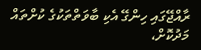ރާއްޖޭގައި ހިންގޭ އެކި ބާވަތްތަކުގެ ކުށްތައް މަދުކޮށް،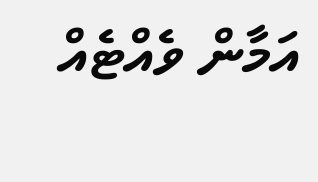އަމާން ވެއްޓެއް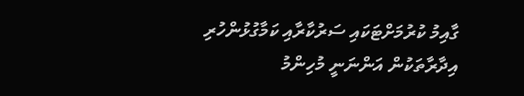ގާއިމު ކުރުމަށްޓަކައި ސަރުކާރާއި ކަމާގުޅުންހުރި އިދާރާތަކުން އަންނަނީ މުހިންމު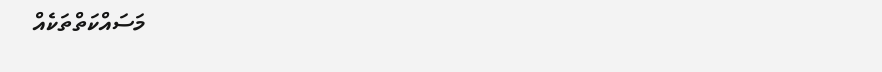މަސައްކަތްތަކެއް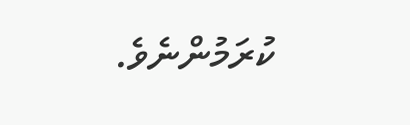ކުރަމުންނެވެ.